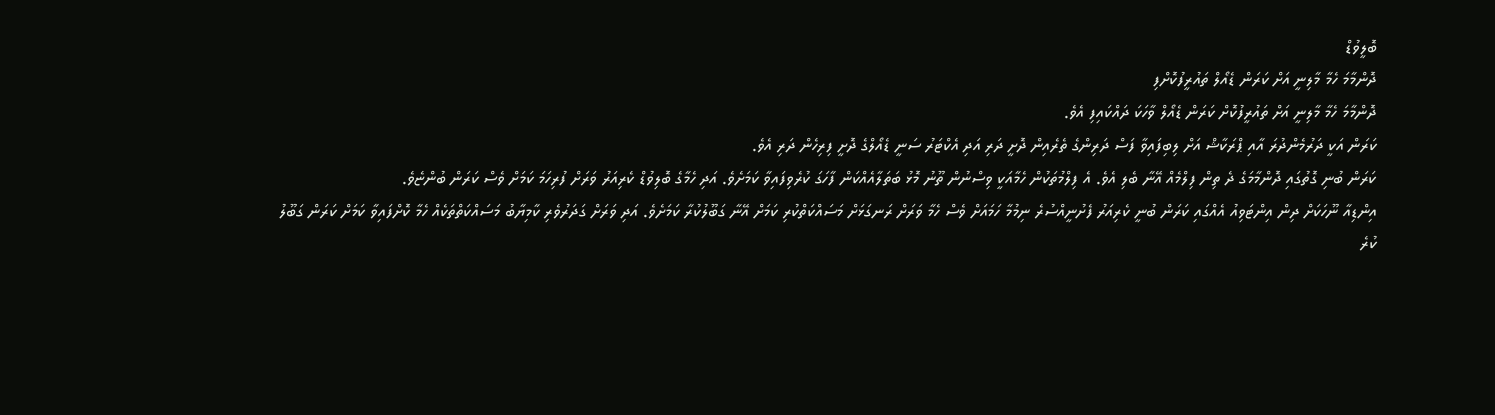ބޮލީވުޑް
ދޮންމާމަ ހެމާ މާލިނީ އަށް ކަރަން ޑެއޯލް ތައުރީފުކޮށްފި
ދޮންމާމަ ހެމާ މާލިނީ އަށް ތައުރީފުކޮށް ކަރަން ޑެއޯލް ވާހަކަ ދައްކައިފި އެވެ.
ކަރަން އަކީ ދަރުމެންދުރަ އާއި ޕްރަކާޝް އަށް ލިބިފައިވާ ފަސް ދަރިންގެ ތެރެއިން ދޮށީ ދަރި އަދި އެކްޓަރު ސަނީ ޑެއޯލްގެ ދޮށީ ފިރިހެން ދަރި އެވެ.
ކަރަން ބުނި ގޮތުގައި ދޮންމާމަގެ ދެ ތިން ފިލްމެއް އޭނާ ބެލި އެވެ. އެ ފިލްމުތަކުން ހެމާއަކީ ވިސްނުން ތޫނު މޮޅު ބަތަލާއެއްކަން ފާހަގަ ކުރެވިފައިވާ ކަމަށެވެ. އަދި ހެމާގެ ބޮލިވުޑް ކެރިއަރު ވަރަށް ފުރިހަމަ ކަމަށް ވެސް ކަރަން ބުންޏެވެ.
އިންޑިއާ ނޫހަކަށް ދިން އިންޓަވިއު އެއްގައި ކަރަން ބުނީ ކެރިއަރު ފެށުނީއްސުރެ ނިމުމާ ހަމައަށް ވެސް ހެމާ ވަރަށް ރަނގަޅަށް މަސައްކަތްކުރި ކަމަށް އޭނާ ގަބޫލުކުރާ ކަމަށެވެ. އަދި ވަރަށް ގަދަރުވެރި ކާމިޔާބު މަސައްކަތްތަކެއް ހެމާ ކޮށްފައިވާ ކަމަށް ކަރަން ގަބޫލު ކުރެ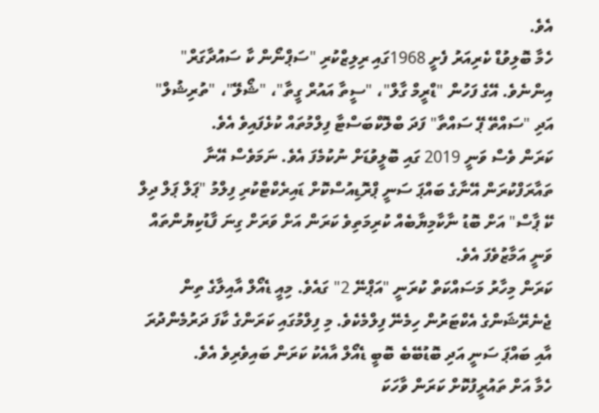އެވެ.
ހެމާ ބޮލިވުޑް ކެރިއަރު ފެށީ 1968ގައި ރިލިޒްކުރި "ސަޕްނޯން ކާ ސައުދާގަރް" އިންނެވެ. އޭގެ ފަހުން "ޑްރީމް ގާލް"، "ސީތާ އައުރް ގީތާ"، "ޝޯލޭ"، "ތުރިޝުލް" އަދި "ސައްތޭ ޕޭ ސައްތާ" ފަދަ ބްލޮކްބަސްޓާ ފިލްމުތައް ކުޅެފައިވެ އެވެ.
ކަރަން ވެސް ވަނީ 2019 ގައި ބޮލީވުޑަށް ނުކުމެފަ އެވެ. ނަމަވެސް އޭނާ ތައާރަފްކުރަން އޭނާގެ ބައްޕަ ސަނީ ޕްރޮޑިއުސްކޮށް ޑައިރެކްޓްކުރި ފިލްމު "ޕަލް ޕަލް ދިލް ކޭ ޕާސް" އަށް ބޮޑު ނާކާމިޔާބެއް ކުރިމަތިވެ ކަރަން އަށް ވަރަށް ގިނަ ފާޑުކިޔުންތައް ވަނީ އަމާޒުވެފަ އެވެ.
ކަރަން މިހާރު މަސައްކަތް ކުރަނީ "އަޕްނޭ 2" ގައެވެ. މިއީ ޑެއޯލް އާއިލާގެ ތިން ޖެނެރޭޝަންގެ އެކްޓަރުން ހިމެނޭ ފިލްމެކެވެ. މި ފިލްމުގައި ކަރަންގެ ކާފަ ދަރުމެންދުރަ އާއި ބައްޕަ ސަނީ އަދި ބޮޑުބޭބެ ބޮބީ ޑެއޯލް އާއެކު ކަރަން ބައިވެރިވެ އެވެ.
ހެމާ އަށް ތައުރީފުކޮށް ކަރަން ވާހަކަ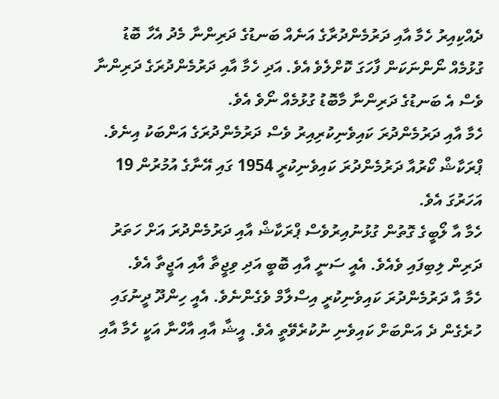ދެއްކިއިރު ހެމާ އާއި ދަރުމެންދުރާގެ އަނެއް ބަނޑުގެ ދަރިންނާ މެދު އެހާ ބޮޑު ގުޅުމެއް ނޯންނަކަން ފާހަގަ ކޮށްލެވެ އެވެ. އަދި ހެމާ އާއި ދަރުމެންދުރަގެ ދަރިންނާ ވެސް އެ ބަނޑުގެ ދަރިންނާ މާބޮޑު ގުޅުމެއް ނޯވެ އެވެ.
ހެމާ އާއި ދަރުމެންދުރަ ކައިވެނިކުރިއިރު ވެސް ދަރުމެންދުރަގެ އަންބަކު އިނެވެ. ޕްރަކާޝް ކޯރުއާ ދަރުމެންދުރަ ކައިވެނިކުރީ 1954 ގައި އޭނާގެ އުމުރުން 19 އަހަރުގަ އެވެ.
ހެމާ އާ ލޯބީގެ ގޮތުން ގުޅުނުއިރުވެސް ޕްރަކާޝް އާއި ދަރުމެންދުރަ އަށް ހަތަރު ދަރިން ލިބިފައި ވެއެވެ. އެއީ ސަނީ އާއި ބޮބީ އަދި ވިޖީތާ އާއި އަޖީތާ އެވެ.
ހެމާ އާ ދަރުމެންދުރަ ކައިވެނިކުރީ އިސްލާމް ވެގެންނެވެ. އެއީ ހިންދޫ ދީނުގައި ހުރެގެން ދެ އަންބަށް ކައިވެނި ނުކުރެވޭތީ އެވެ. އީޝާ އާއި އާހްނާ އަކީ ހެމާ އާއި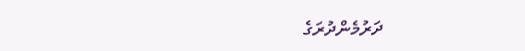ދަރުމެންދުރަގެ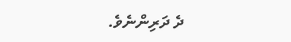ދެ ދަރިންނެވެ.